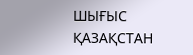ШЫҒЫС ҚАЗАҚСТАН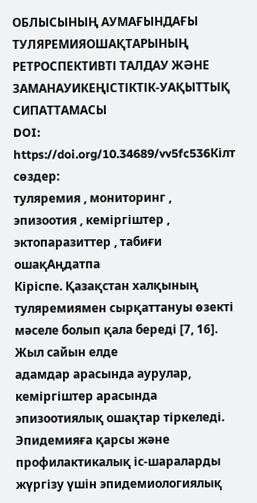ОБЛЫСЫНЫҢ АУМАҒЫНДАҒЫ ТУЛЯРЕМИЯОШАҚТАРЫНЫҢ РЕТРОСПЕКТИВТІ ТАЛДАУ ЖӘНЕ ЗАМАНАУИКЕҢІСТІКТІК-УАҚЫТТЫҚ СИПАТТАМАСЫ
DOI:
https://doi.org/10.34689/vv5fc536Кілт сөздер:
туляремия , мониторинг , эпизоотия , кеміргіштер , эктопаразиттер , табиғи ошақАңдатпа
Кіріспе. Қазақстан халқының туляремиямен сырқаттануы өзекті мәселе болып қала береді [7, 16]. Жыл сайын елде
адамдар арасында аурулар, кеміргіштер арасында эпизоотиялық ошақтар тіркеледі. Эпидемияға қарсы және
профилактикалық іс-шараларды жүргізу үшін эпидемиологиялық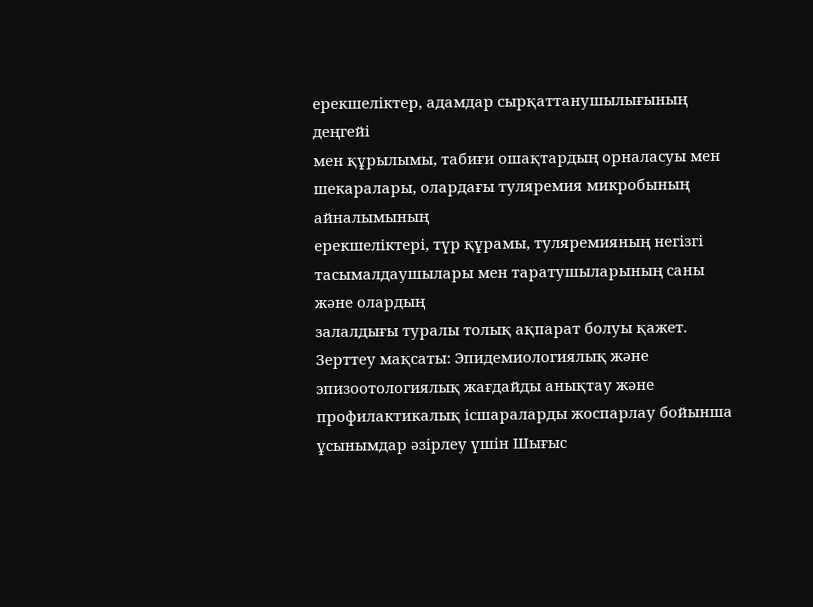ерекшеліктер, адамдар сырқаттанушылығының деңгейі
мен құрылымы, табиғи ошақтардың орналасуы мен шекаралары, олардағы туляремия микробының айналымының
ерекшеліктері, түр құрамы, туляремияның негізгі тасымалдаушылары мен таратушыларының саны және олардың
залалдығы туралы толық ақпарат болуы қажет.
Зерттеу мақсаты: Эпидемиологиялық және эпизоотологиялық жағдайды анықтау және профилактикалық ісшараларды жоспарлау бойынша ұсынымдар әзірлеу үшін Шығыс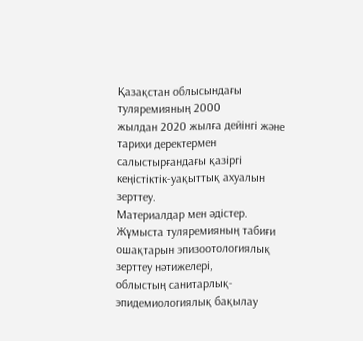Қазақстан облысындағы туляремияның 2000
жылдан 2020 жылға дейінгі және тарихи деректермен салыстырғандағы қазіргі кеңістіктік-уақыттық ахуалын зерттеу.
Материалдар мен әдістер. Жұмыста туляремияның табиғи ошақтарын эпизоотологиялық зерттеу нәтижелері,
облыстың санитарлық-эпидемиологиялық бақылау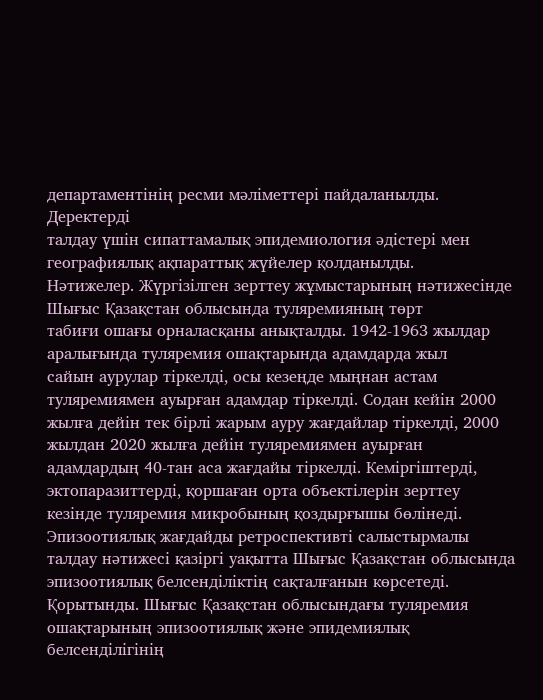департаментінің ресми мәліметтері пайдаланылды. Деректерді
талдау үшін сипаттамалық эпидемиология әдістері мен географиялық ақпараттық жүйелер қолданылды.
Нәтижелер. Жүргізілген зерттеу жұмыстарының нәтижесінде Шығыс Қазақстан облысында туляремияның төрт
табиғи ошағы орналасқаны анықталды. 1942-1963 жылдар аралығында туляремия ошақтарында адамдарда жыл
сайын аурулар тіркелді, осы кезеңде мыңнан астам туляремиямен ауырған адамдар тіркелді. Содан кейін 2000
жылға дейін тек бірлі жарым ауру жағдайлар тіркелді, 2000 жылдан 2020 жылға дейін туляремиямен ауырған
адамдардың 40-тан аса жағдайы тіркелді. Кеміргіштерді, эктопаразиттерді, қоршаған орта объектілерін зерттеу
кезінде туляремия микробының қоздырғышы бөлінеді. Эпизоотиялық жағдайды ретроспективті салыстырмалы
талдау нәтижесі қазіргі уақытта Шығыс Қазақстан облысында эпизоотиялық белсенділіктің сақталғанын көрсетеді.
Қорытынды. Шығыс Қазақстан облысындағы туляремия ошақтарының эпизоотиялық және эпидемиялық
белсенділігінің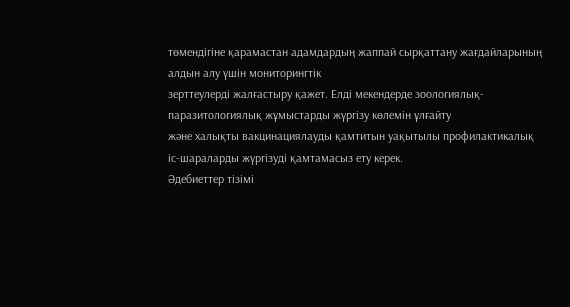төмендігіне қарамастан адамдардың жаппай сырқаттану жағдайларының алдын алу үшін мониторингтік
зерттеулерді жалғастыру қажет. Елді мекендерде зоологиялық-паразитологиялық жұмыстарды жүргізу көлемін ұлғайту
және халықты вакцинациялауды қамтитын уақытылы профилактикалық іс-шараларды жүргізуді қамтамасыз ету керек.
Әдебиеттер тізімі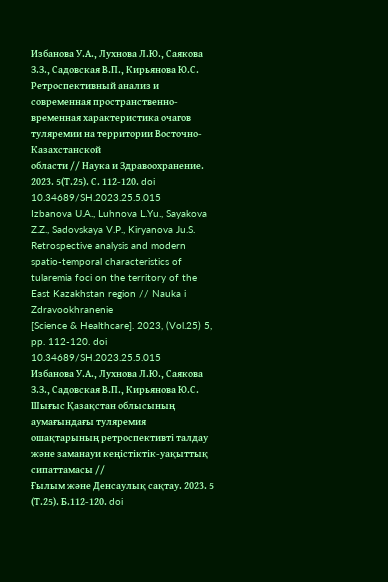Избанова У.А., Лухнова Л.Ю., Саякова З.З., Садовская В.П., Кирьянова Ю.С. Ретроспективный анализ и
современная пространственно-временная характеристика очагов туляремии на территории Восточно-Казахстанской
области // Наука и Здравоохранение. 2023. 5(Т.25). С. 112-120. doi 10.34689/SH.2023.25.5.015
Izbanova U.A., Luhnova L.Yu., Sayakova Z.Z., Sadovskaya V.P., Kiryanova Ju.S. Retrospective analysis and modern
spatio-temporal characteristics of tularemia foci on the territory of the East Kazakhstan region // Nauka i Zdravookhranenie
[Science & Healthcare]. 2023, (Vol.25) 5, pp. 112-120. doi 10.34689/SH.2023.25.5.015
Избанова У.А., Лухнова Л.Ю., Саякова З.З., Садовская В.П., Кирьянова Ю.С. Шығыс Қазақстан облысының
аумағындағы туляремия ошақтарының ретроспективті талдау және заманауи кеңістіктік-уақыттық сипаттамасы //
Ғылым және Денсаулық сақтау. 2023. 5 (Т.25). Б.112-120. doi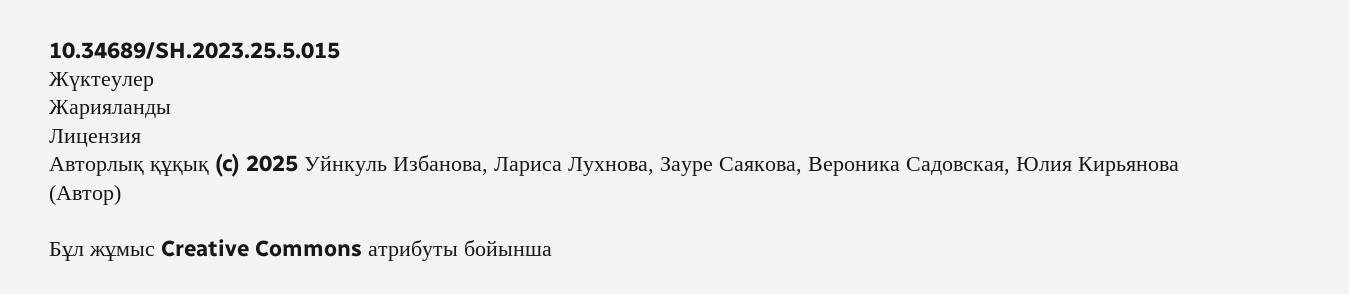10.34689/SH.2023.25.5.015
Жүктеулер
Жарияланды
Лицензия
Авторлық құқық (c) 2025 Уйнкуль Избанова, Лариса Лухнова, Зауре Саякова, Вероника Садовская, Юлия Кирьянова (Автор)

Бұл жұмыс Creative Commons атрибуты бойынша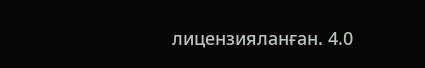лицензияланған. 4.0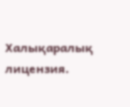Халықаралық лицензия.